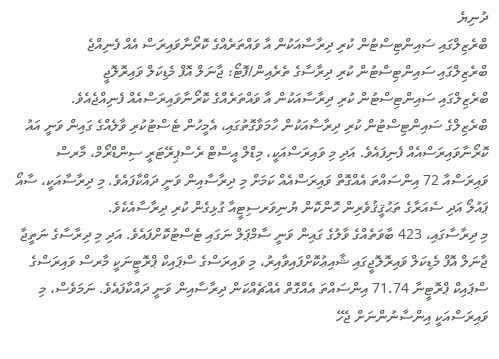ދުނިޔެ
ބްރެޒިލްގައި ސައިންޓިސްޓުން ކުރި ދިރާސާއަކުން އާ ވައްތަރެއްގެ ކޮރޯނާވައިރަސް އެއް ފެނިއްޖެ
ބްރެޒިލްގައި ސައިންޓިސްޓުން ކުރި ދިރާސާގެ ތެރެއިން/ފޮޓޯ: ޖާނަލް އޮފް މެޑިކަލް ވައިރޮލޮޖީ
ބްރެޒިލްގައި ސައިންޓިސްޓުން ކުރި ދިރާސާއަކުން އާ ވައްތަރެއްގެ ކޮރޯނާވައިރަސްއެއް ފެނިއްޖެއެވެ.
ބްރެޒިލްގެ ސައިންޓިސްޓުން ކުރި ދިރާސާއަކުން ހާމަވާގޮތުގައި، އެމީހުން ޓެސްޓުކުރި ވާލެއްގެ ގައިން ވަނީ އައު ކޮރޯނާވައިރަސްއެއް ފެނިފައެވެ. އަދި މި ވައިރަސްއަކީ، މިޑްލް އީސްޓް ރެސްޕިރޭޓަރީ ސިންޑްރޯމް، މާރސް ވައިރަސްއާ 72 އިންސައްތަ އެއްގޮތް ވައިރަސްއެއް ކަމަށް މި ދިރާސާއިން ވަނީ ދައްކާފައެވެ. މި ދިރާސާއަކީ، ސާއޯ ޕައުލޯ އަދި ސެއަރާގެ ތަޙުޤީޤުވެރިން ހޮންކޮން ޔުނިވަރސިޓީއާ ގުޅިގެން ކުރި ދިރާސާއެކެވެ.
މި ދިރާސާގައި، 423 ބާވަތެއްގެ ވާލުގެ ގައިން ވަނީ ސާމްޕަލް ނަގައި ޓެސްޓުކޮށްފައެވެ. އަދި މި ދިރާސާގެ ނަތީޖާ ޖާނަލް އޮފް މެޑިކަލް ވައިރޮލޮޖީގައި ޝާއިޢުކޮށްފައިވާއިރު، މި ވައިރަސްގެ ސްޕައިކް ޕްރޮޓީނަކީ މާރސް ވައިރަސްގެ ސްޕައިކް ޕްރޮޓީނާ 71.74 އިންސައްތަ އެއްގޮތް އެއްޗެއްކަން ދިރާސާއިން ވަނީ ދައްކާފައެވެ. ނަމަވެސް، މި ވައިރަސްއަކީ އިންސާނުންނަށް ޖެހޭ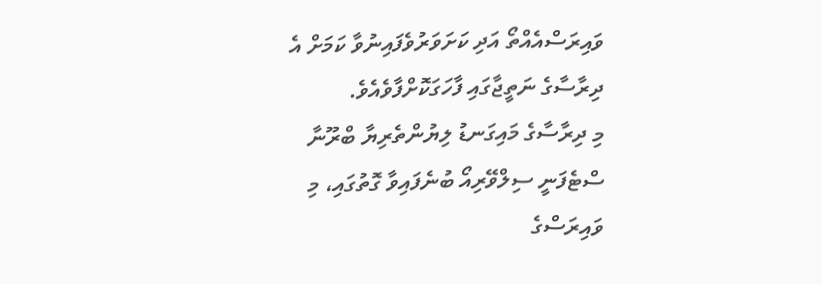ވައިރަސްއެއްތޯ އަދި ކަށަވަރުވެފައިނުވާ ކަމަށް އެ ދިރާސާގެ ނަތީޖާގައި ފާހަގަކޮށްފާވެއެވެ.
މި ދިރާސާގެ މައިގަނޑު ލިޔުންތެރިޔާ ބްރޫނާ ސްޓެފަނީ ސިލްވޭރިއޯ ބުނެފައިވާ ގޮތުގައި، މި ވައިރަސްގެ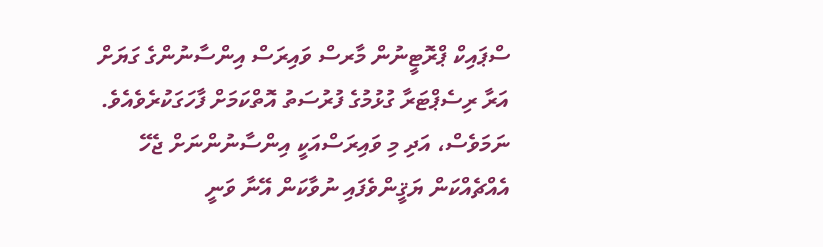ސްޕައިކް ޕްރޮޓީނުން މާރސް ވައިރަސް އިންސާނުންގެ ގަޔަށް އަރާ ރިސެޕްޓަރާ ގުޅުމުގެ ފުރުސަތު އޮތްކަމަށް ފާހަގަކުރެވެއެވެ. ނަމަވެސް، އަދި މި ވައިރަސްއަކީ އިންސާނުންނަށް ޖެހޭ އެއްޗެއްކަން ޔަޤީންވެފައި ނުވާކަން އޭނާ ވަނީ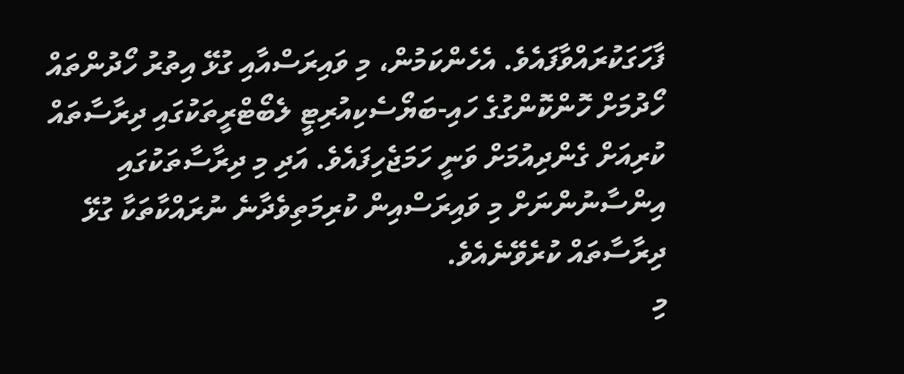ފާހަގަކުރައްވާފައެވެ. އެހެންކަމުން، މި ވައިރަސްއާއި ގުޅޭ އިތުރު ހޯދުންތައް ހޯދުމަށް ހޮންކޮންގުގެ ހައި-ބަޔޯސެކިއުރިޓީ ލެބޯޓްރީތަކުގައި ދިރާސާތައް ކުރިއަށް ގެންދިއުމަށް ވަނީ ހަމަޖެހިފައެވެ. އަދި މި ދިރާސާތަކުގައި އިންސާނުންނަށް މި ވައިރަސްއިން ކުރިމަތިވެދާނެ ނުރައްކާތަކާ ގުޅޭ ދިރާސާތައް ކުރެވޭނެއެވެ.
މި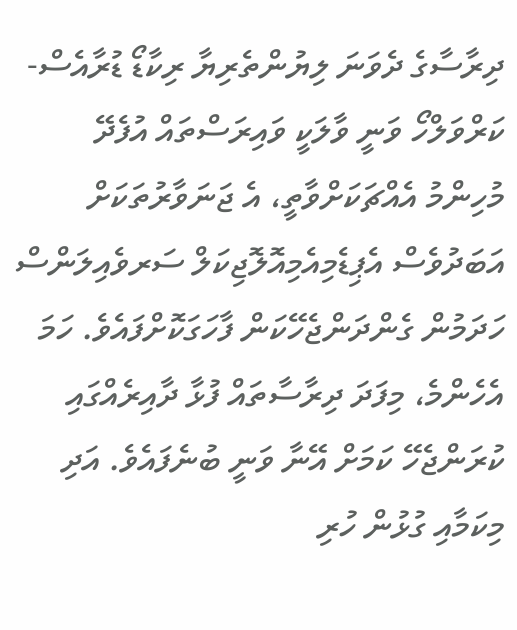ދިރާސާގެ ދެވަނަ ލިޔުންތެރިޔާ ރިކާޑޯ ޑުރާއެސް-ކަރްވަލްހޯ ވަނީ ވާލަކީ ވައިރަސްތައް އުފެދޭ މުހިންމު އެއްޗަކަށްވާތީ، އެ ޖަނަވާރުތަކަށް އަބަދުވެސް އެޕިޑެމިއެމިއޮލޮޖިކަލް ސަރވެއިލަންސް ހަދަމުން ގެންދަންޖެހޭކަން ފާހަގަކޮށްފައެވެ. ހަމަ އެހެންމެ، މިފަދަ ދިރާސާތައް ފުޅާ ދާއިރެއްގައި ކުރަންޖެހޭ ކަމަށް އޭނާ ވަނީ ބުނެފައެވެ. އަދި މިކަމާއި ގުޅުން ހުރި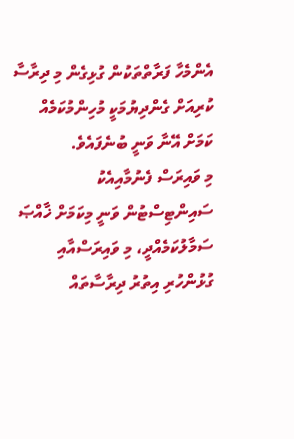އެންމެހާ ފަރާތްތަކުން ގުޅިގެން މި ދިރާސާ ކުރިއަށް ގެންދިޔުމަކީ މުހިންމުކަމެއް ކަމަށް އޭނާ ވަނީ ބުނެފައެވެ.
މި ވައިރަސް ފެނުމާއިއެކު ސައިންޓިސްޓުން ވަނީ މިކަމަށް ޚާއްޞަ ސަމާލުކަމެއްދީ، މި ވައިރަސްއާއި ގުޅުންހުރި އިތުރު ދިރާސާތައް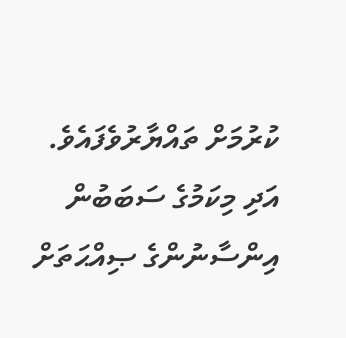ކުރުމަށް ތައްޔާރުވެފައެވެ. އަދި މިކަމުގެ ސަބަބުން އިންސާނުންގެ ޞިއްޙަތަށް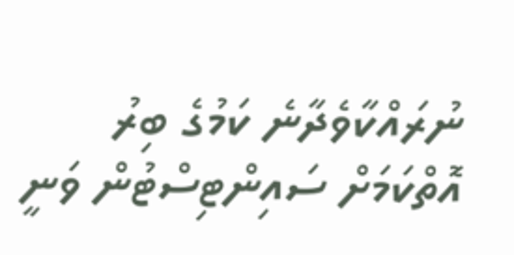ނުރައްކާވެދާނެ ކަމުގެ ބިރު އޮތްކަމަށް ސައިންޓިސްޓުން ވަނީ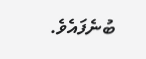ބުނެފައެވެ.